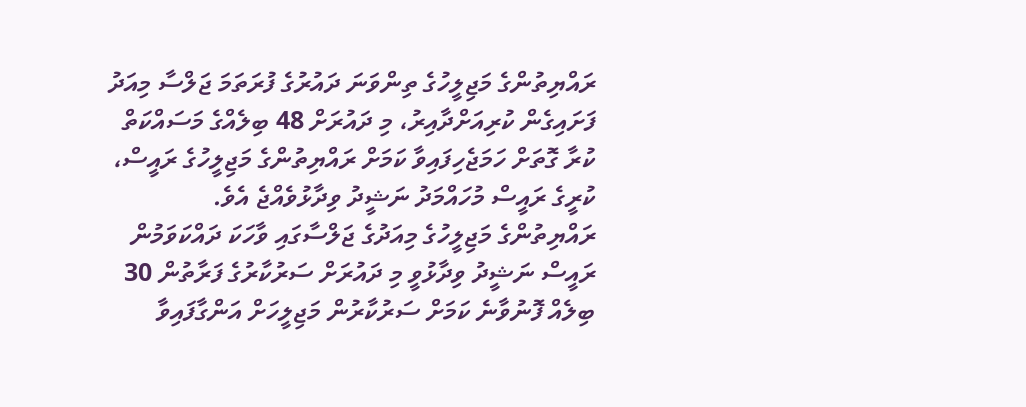ރައްޔިތުންގެ މަޖިލީހުގެ ތިންވަނަ ދައުރުގެ ފުރަތަމަ ޖަލްސާ މިއަދު ފަށައިގެން ކުރިއަށްދާއިރު، މި ދައުރަށް 48 ބިލެއްގެ މަސައްކަތް ކުރާ ގޮތަށް ހަމަޖެހިފައިވާ ކަމަށް ރައްޔިތުންގެ މަޖިލީހުގެ ރައީސް، ކުރީގެ ރައީސް މުހައްމަދު ނަޝީދު ވިދާޅުވެއްޖެ އެވެ.
ރައްޔިތުންގެ މަޖިލީހުގެ މިއަދުގެ ޖަލްސާގައި ވާހަކަ ދައްކަވަމުން ރައީސް ނަޝީދު ވިދާޅުވީ މި ދައުރަށް ސަރުކާރުގެ ފަރާތުން 30 ބިލެއް ފޮނުވާނެ ކަމަށް ސަރުކާރުން މަޖިލީހަށް އަންގާފައިވާ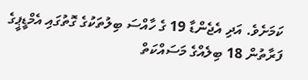ކަމަށެވެ. އަދި އެޖެންޑާ 19 ގެ ހާއްސަ ބިލުތަކުގެ ގޮތުގައި އެމްޑީޕީގެ ފަރާތުން 18 ބިލެއްގެ މަސައްކަތް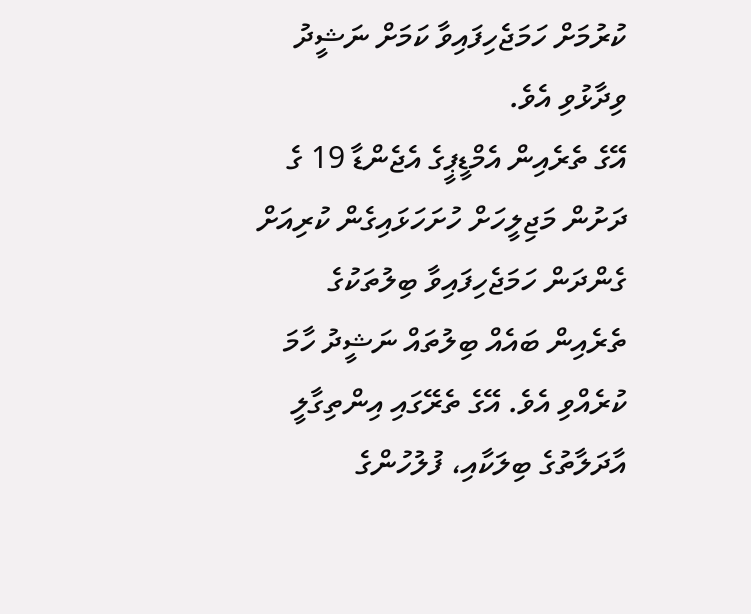ކުރުމަށް ހަމަޖެހިފައިވާ ކަމަށް ނަޝީދު ވިދާޅުވި އެވެ.
އޭގެ ތެރެއިން އެމްޑީޕީގެ އެޖެންޑާ 19 ގެ ދަށުން މަޖިލީހަށް ހުށަހަޅައިގެން ކުރިއަށް ގެންދަން ހަމަޖެހިފައިވާ ބިލުތަކުގެ ތެރެއިން ބައެއް ބިލުތައް ނަޝީދު ހާމަ ކުރެއްވި އެވެ. އޭގެ ތެރޭގައި އިންތިގާލީ އާދަލާތުގެ ބިލަކާއި، ފުލުހުންގެ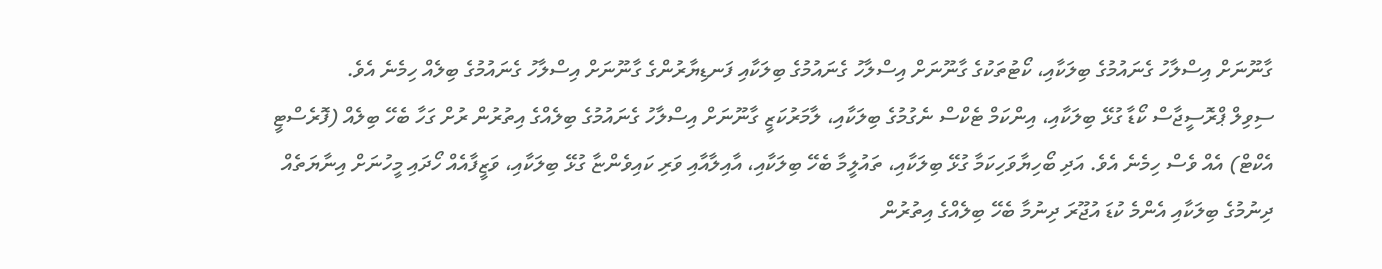ގާނޫނަށް އިސްލާހު ގެނައުމުގެ ބިލަކާއި، ކޯޓުތަކުގެ ގާނޫނަށް އިސްލާހު ގެނައުމުގެ ބިލަކާއި ފަނޑިޔާރުންގެ ގާނޫނަށް އިސްލާހު ގެނައުމުގެ ބިލެއް ހިމެނެ އެވެ.
ސިވިލް ޕްރޮސީޖާސް ކޯޑާ ގުޅޭ ބިލަކާއި، އިންކަމް ޓެކްސް ނެގުމުގެ ބިލަކާއި، ލާމަރުކަޒީ ގާނޫނަށް އިސްލާހު ގެނައުމުގެ ބިލެއްގެ އިތުރުން ރުށް ގަހާ ބެހޭ ބިލެއް (ފޮރެސްޓީ އެކްޓް) އެއް ވެސް ހިމެނެ އެވެ. އަދި ބޯހިޔާވަހިކަމާ ގުޅޭ ބިލަކާއި، ތައުލީމާ ބެހޭ ބިލަކާއި، އާއިލާއާއި ވަރި ކައިވެންޏާ ގުޅޭ ބިލަކާއި، ވަޒީފާއެއް ހޯދައި މީހުނަށް އިނާޔަތެއް ދިނުމުގެ ބިލަކާއި އެންމެ ކުޑަ އުޖޫރަ ދިނުމާ ބެހޭ ބިލެއްގެ އިތުރުން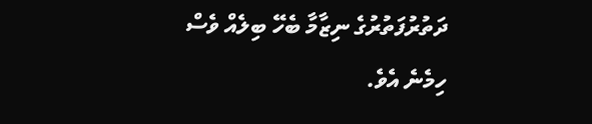ދަތުރުފަތުރުގެ ނިޒާމާ ބެހޭ ބިލެއް ވެސް ހިމެނެ އެވެ.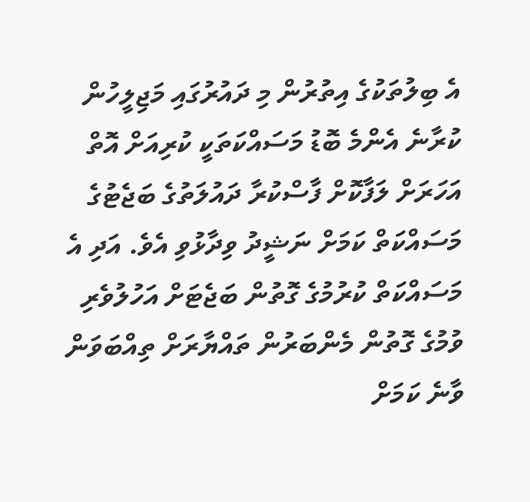އެ ބިލުތަކުގެ އިތުރުން މި ދައުރުގައި މަޖިލީހުން ކުރާނެ އެންމެ ބޮޑު މަސައްކަތަކީ ކުރިއަށް އޮތް އަހަރަށް ލަފާކޮށް ފާސްކުރާ ދައުލަތުގެ ބަޖެޓުގެ މަސައްކަތް ކަމަށް ނަޝީދު ވިދާޅުވި އެވެ. އަދި އެ މަސައްކަތް ކުރުމުގެ ގޮތުން ބަޖެޓަށް އަހުލުވެރި ވުމުގެ ގޮތުން މެންބަރުން ތައްޔާރަށް ތިއްބަވަން ވާނެ ކަމަށް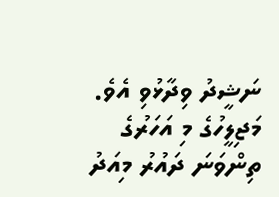ނަޝީދު ވިދާޅުވި އެވެ.
މަޖިލީހުގެ މި އަހަރުގެ ތިންވަނަ ދައުރު މިއަދު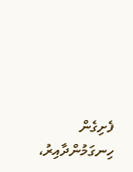ފެށިގެން ހިނގަމުންދާއިރު،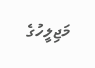މަޖިލީހުގެ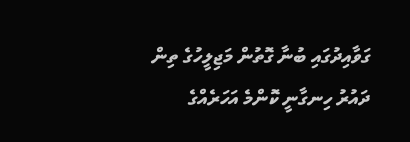ގަވާއިދުގައި ބުނާ ގޮތުން މަޖިލީހުގެ ތިން ދައުރު ހިނގާނީ ކޮންމެ އަހަރެއްގެ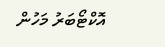އޮކްޓޯބަރު މަހުން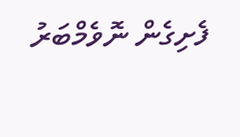ފެށިގެން ނޮވެމްބަރު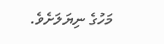މަހުގެ ނިޔަލަށެވެ.